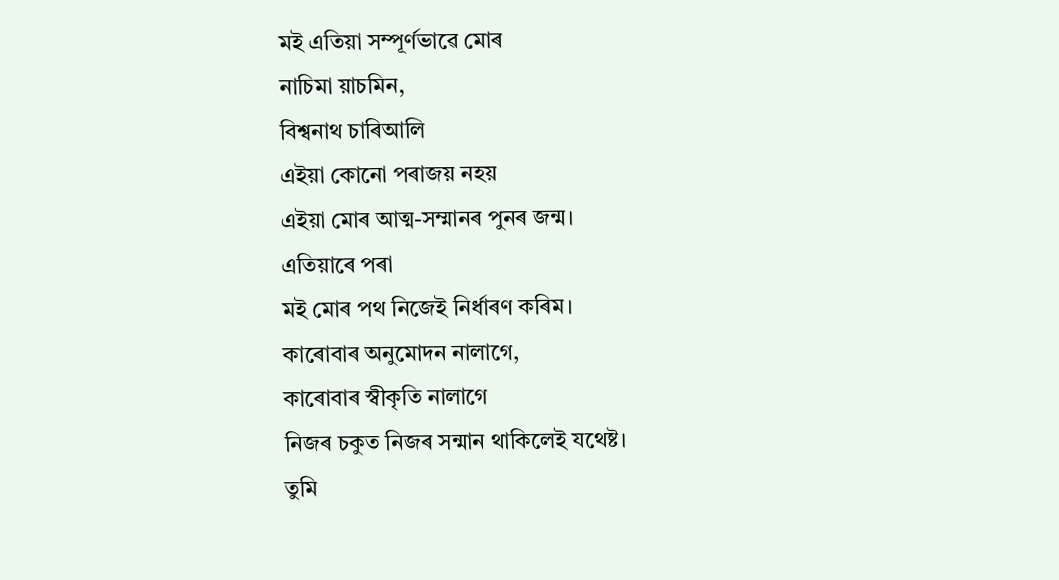মই এতিয়া সম্পূৰ্ণভাৱে মোৰ
নাচিমা য়াচমিন,
বিশ্বনাথ চাৰিআলি
এইয়া কোনো পৰাজয় নহয়
এইয়া মোৰ আত্ম-সম্মানৰ পুনৰ জন্ম।
এতিয়াৰে পৰা
মই মোৰ পথ নিজেই নিৰ্ধাৰণ কৰিম।
কাৰোবাৰ অনুমোদন নালাগে,
কাৰোবাৰ স্বীকৃতি নালাগে
নিজৰ চকুত নিজৰ সন্মান থাকিলেই যথেষ্ট।
তুমি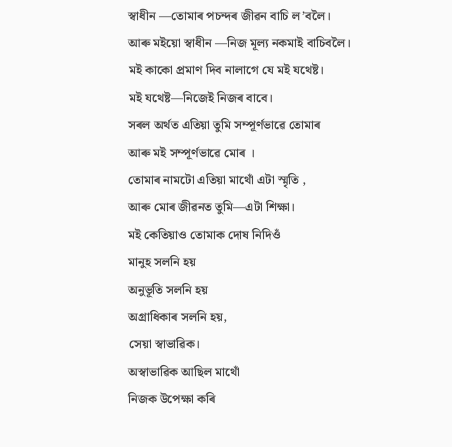স্বাধীন —তোমাৰ পচন্দৰ জীৱন বাচি ল’বলৈ।
আৰু মইয়ো স্বাধীন —নিজ মূল্য নকমাই বাচিবলৈ।
মই কাকো প্ৰমাণ দিব নালাগে যে মই যথেষ্ট।
মই যথেষ্ট—নিজেই নিজৰ বাবে।
সৰল অৰ্থত এতিয়া তুমি সম্পূৰ্ণভাৱে তোমাৰ
আৰু মই সম্পূৰ্ণভাৱে মোৰ ।
তোমাৰ নামটো এতিয়া মাথোঁ এটা স্মৃতি ,
আৰু মোৰ জীৱনত তুমি—এটা শিক্ষা।
মই কেতিয়াও তোমাক দোষ নিদিওঁ
মানুহ সলনি হয়
অনুভূতি সলনি হয়
অগ্ৰাধিকাৰ সলনি হয়,
সেয়া স্বাভাৱিক।
অস্বাভাৱিক আছিল মাথোঁ
নিজক উপেক্ষা কৰি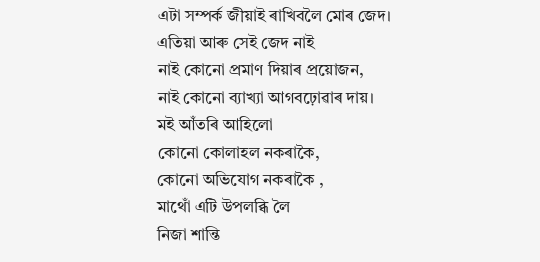এটা সম্পৰ্ক জীয়াই ৰাখিবলৈ মোৰ জেদ।
এতিয়া আৰু সেই জেদ নাই
নাই কোনো প্ৰমাণ দিয়াৰ প্ৰয়োজন,
নাই কোনো ব্যাখ্যা আগবঢ়োৱাৰ দায়।
মই আঁতৰি আহিলো
কোনো কোলাহল নকৰাকৈ,
কোনো অভিযোগ নকৰাকৈ ,
মাথোঁ এটি উপলব্ধি লৈ
নিজা শান্তি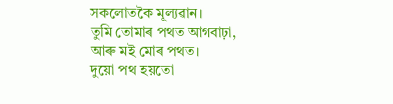সকলোতকৈ মূল্যৱান।
তুমি তোমাৰ পথত আগবাঢ়া,
আৰু মই মোৰ পথত।
দুয়ো পথ হয়তো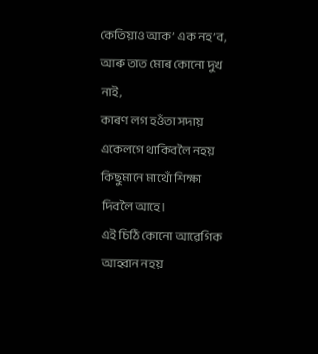কেতিয়াও আক’ এক নহ’ব,
আৰু তাত মোৰ কোনো দুখ নাই,
কাৰণ লগ হওঁতা সদায় একেলগে থাকিবলৈ নহয়
কিছুমানে মাথোঁ শিক্ষা দিবলৈ আহে।
এই চিঠি কোনো আৱেগিক আহ্বান নহয়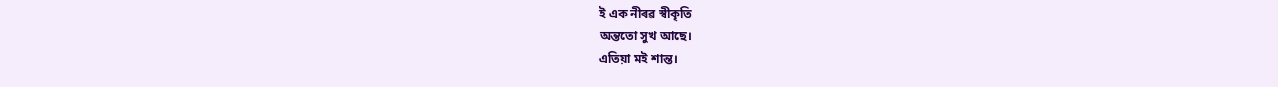ই এক নীৰৱ স্বীকৃতি
অন্ততো সুখ আছে।
এতিয়া মই শান্ত।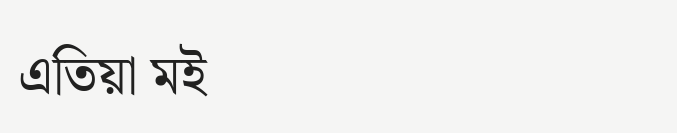এতিয়া মই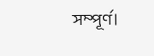সম্পূৰ্ণ।